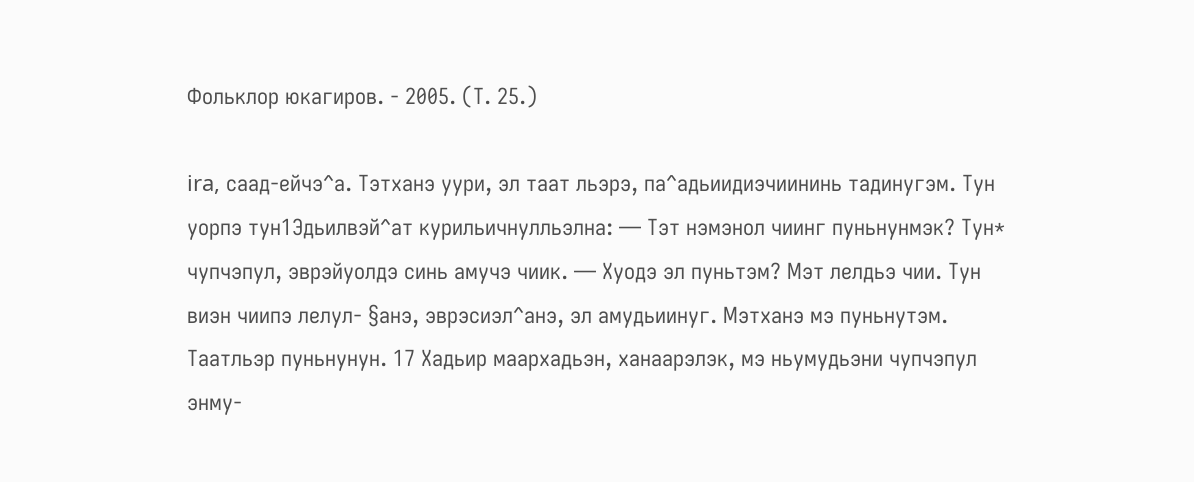Фольклор юкагиров. - 2005. (Т. 25.)

ira, саад-ейчэ^а. Тэтханэ уури, эл таат льэрэ, па^адьиидиэчиининь тадинугэм. Тун уорпэ тун1Эдьилвэй^ат курильичнулльэлна: — Тэт нэмэнол чиинг пуньнунмэк? Тун* чупчэпул, эврэйуолдэ синь амучэ чиик. — Хуодэ эл пуньтэм? Мэт лелдьэ чии. Тун виэн чиипэ лелул- §анэ, эврэсиэл^анэ, эл амудьиинуг. Мэтханэ мэ пуньнутэм. Таатльэр пуньнунун. 17 Хадьир маархадьэн, ханаарэлэк, мэ ньумудьэни чупчэпул энму-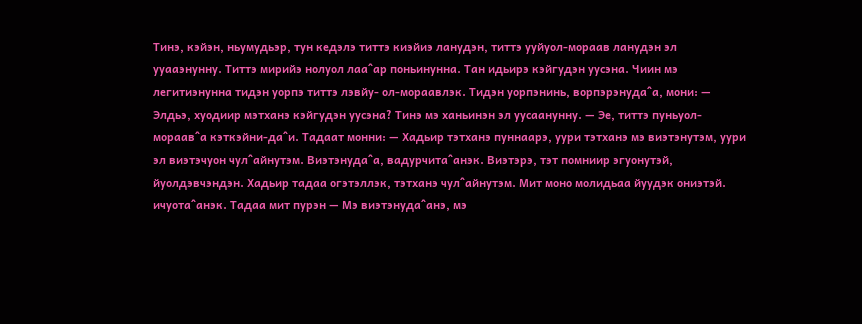Тинэ, кэйэн, ньумудьэр, тун кедэлэ титтэ киэйиэ ланудэн, титтэ ууйуол-мораав ланудэн эл ууааэнунну. Титтэ мирийэ нолуол лаа^ар поньинунна. Тан идьирэ кэйгудэн уусэна. Чиин мэ легитиэнунна тидэн уорпэ титтэ лэвйу- ол-мораавлэк. Тидэн уорпэнинь, ворпэрэнуда^а, мони: — Элдьэ, хуодиир мэтханэ кэйгудэн уусэна? Тинэ мэ ханьинэн эл уусаанунну. — Эе, титтэ пуньуол-мораав^а кэткэйни-да^и. Тадаат монни: — Хадьир тэтханэ пуннаарэ, уури тэтханэ мэ виэтэнутэм, уури эл виэтэчуон чул^айнутэм. Виэтэнуда^а, вадурчита^анэк. Виэтэрэ, тэт помниир эгуонутэй, йуолдэвчэндэн. Хадьир тадаа огэтэллэк, тэтханэ чул^айнутэм. Мит моно молидьаа йуудэк ониэтэй. ичуота^анэк. Тадаа мит пурэн — Мэ виэтэнуда^анэ, мэ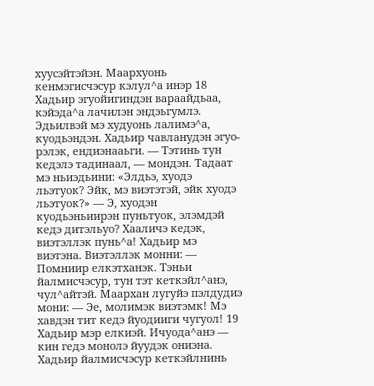хуусэйтэйэн. Маархуонь кенмэгисчэсур кэлул^а инэр 18 Хадьир эгуойигиндэн вараайдьаа, кэйэда^а лачилэн эндэьгумлэ. Эдьилвэй мэ худуонь лалимэ^а, куодьэндэн. Хадьир чавланудэн эгуо- рэлэк, ендиэнааьги. — Тэтинь тун кедэлэ тадинаал, — мондэн. Тадаат мэ ньиэдьини: «Элдьэ, хуодэ льэтуок? Эйк, мэ виэтэтэй, эйк хуодэ льэтуок?» — Э, хуодэн куодьэньиирэн пуньтуок, элэмдэй кедэ дитэльуо? Хааличэ кедэк, виэтэллэк пунь^а! Хадьир мэ виэтэна. Виэтэллэк монни: — Помниир елкэтханэк. Тэньи йалмисчэсур, тун тэт кеткэйл^анэ, чул^айтэй. Маархан лугуйэ пэлдудиэ мони: — Эе, молимэк виэтэмк! Мэ хавдэн тит кедэ йуодииги чугуол! 19 Хадьир мэр елкиэй. Ичуода^анэ — кин гедэ монолэ йуудэк ониэна. Хадьир йалмисчэсур кеткэйлнинь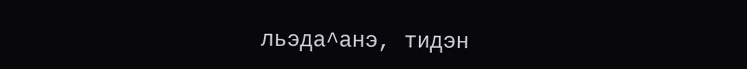льэда^анэ, тидэн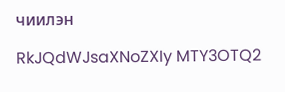чиилэн

RkJQdWJsaXNoZXIy MTY3OTQ2